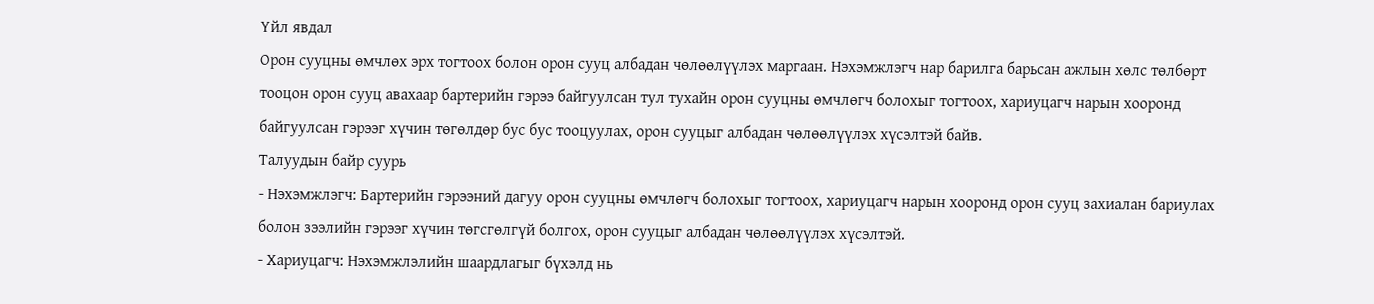Үйл явдал
Орон сууцны өмчлөх эрх тогтоох болон орон сууц албадан чөлөөлүүлэх маргаан. Нэхэмжлэгч нар барилга барьсан ажлын хөлс төлбөрт тооцон орон сууц авахаар бартерийн гэрээ байгуулсан тул тухайн орон сууцны өмчлөгч болохыг тогтоох, хариуцагч нарын хооронд байгуулсан гэрээг хүчин төгөлдөр бус бус тооцуулах, орон сууцыг албадан чөлөөлүүлэх хүсэлтэй байв.
Талуудын байр суурь
- Нэхэмжлэгч: Бартерийн гэрээний дагуу орон сууцны өмчлөгч болохыг тогтоох, хариуцагч нарын хооронд орон сууц захиалан бариулах болон зээлийн гэрээг хүчин төгсгөлгүй болгох, орон сууцыг албадан чөлөөлүүлэх хүсэлтэй.
- Хариуцагч: Нэхэмжлэлийн шаардлагыг бүхэлд нь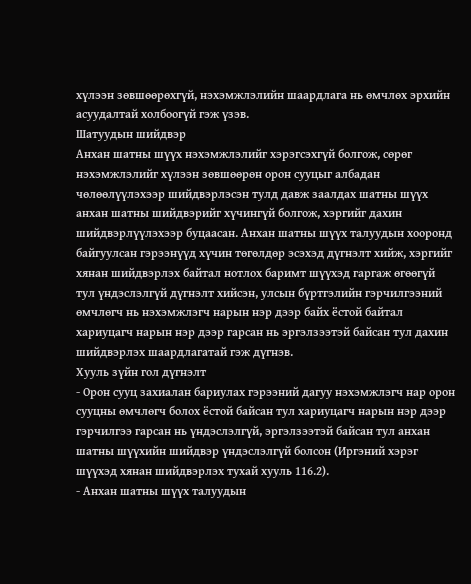хүлээн зөвшөөрөхгүй, нэхэмжлэлийн шаардлага нь өмчлөх эрхийн асуудалтай холбоогүй гэж үзэв.
Шатуудын шийдвэр
Анхан шатны шүүх нэхэмжлэлийг хэрэгсэхгүй болгож, сөрөг нэхэмжлэлийг хүлээн зөвшөөрөн орон сууцыг албадан чөлөөлүүлэхээр шийдвэрлэсэн тулд давж заалдах шатны шүүх анхан шатны шийдвэрийг хүчингүй болгож, хэргийг дахин шийдвэрлүүлэхээр буцаасан. Анхан шатны шүүх талуудын хооронд байгуулсан гэрээнүүд хүчин төгөлдөр эсэхэд дүгнэлт хийж, хэргийг хянан шийдвэрлэх байтал нотлох баримт шүүхэд гаргаж өгөөгүй тул үндэслэлгүй дүгнэлт хийсэн, улсын бүртгэлийн гэрчилгээний өмчлөгч нь нэхэмжлэгч нарын нэр дээр байх ёстой байтал хариуцагч нарын нэр дээр гарсан нь эргэлзээтэй байсан тул дахин шийдвэрлэх шаардлагатай гэж дүгнэв.
Хууль зүйн гол дүгнэлт
- Орон сууц захиалан бариулах гэрээний дагуу нэхэмжлэгч нар орон сууцны өмчлөгч болох ёстой байсан тул хариуцагч нарын нэр дээр гэрчилгээ гарсан нь үндэслэлгүй, эргэлзээтэй байсан тул анхан шатны шүүхийн шийдвэр үндэслэлгүй болсон (Иргэний хэрэг шүүхэд хянан шийдвэрлэх тухай хууль 116.2).
- Анхан шатны шүүх талуудын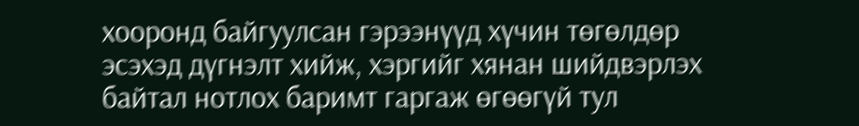хооронд байгуулсан гэрээнүүд хүчин төгөлдөр эсэхэд дүгнэлт хийж, хэргийг хянан шийдвэрлэх байтал нотлох баримт гаргаж өгөөгүй тул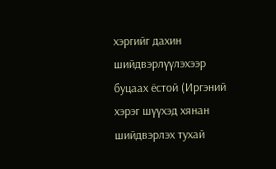хэргийг дахин шийдвэрлүүлэхээр буцаах ёстой (Иргэний хэрэг шүүхэд хянан шийдвэрлэх тухай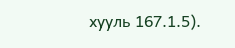хууль 167.1.5).